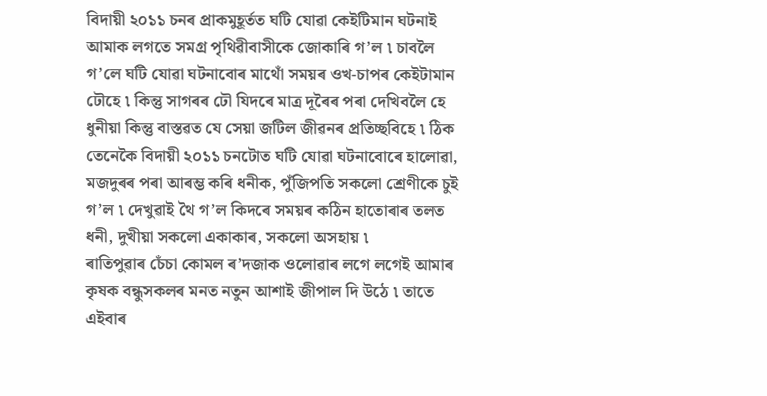বিদায়ী ২০১১ চনৰ প্ৰাকমুহূৰ্তত ঘটি যোৱা কেইটিমান ঘটনাই আমাক লগতে সমগ্ৰ পৃথিৱীবাসীকে জোকাৰি গ’ল ৷ চাবলৈ গ’লে ঘটি যোৱা ঘটনাবোৰ মাথোঁ সময়ৰ ওখ-চাপৰ কেইটামান ঢৌহে ৷ কিন্তু সাগৰৰ ঢৌ যিদৰে মাত্ৰ দূৰৈৰ পৰা দেখিবলৈ হে ধুনীয়া কিন্তু বাস্তৱত যে সেয়া জটিল জীৱনৰ প্ৰতিচ্ছবিহে ৷ ঠিক তেনেকৈ বিদায়ী ২০১১ চনটোত ঘটি যোৱা ঘটনাবোৰে হালোৱা, মজদুৰৰ পৰা আৰম্ভ কৰি ধনীক, পুঁজিপতি সকলো শ্ৰেণীকে চুই গ’ল ৷ দেখুৱাই থৈ গ’ল কিদৰে সময়ৰ কঠিন হাতোৰাৰ তলত ধনী, দুখীয়া সকলো একাকাৰ, সকলো অসহায় ৷
ৰাতিপুৱাৰ চেঁচা কোমল ৰ’দজাক ওলোৱাৰ লগে লগেই আমাৰ কৃষক বন্ধুসকলৰ মনত নতুন আশাই জীপাল দি উঠে ৷ তাতে এইবাৰ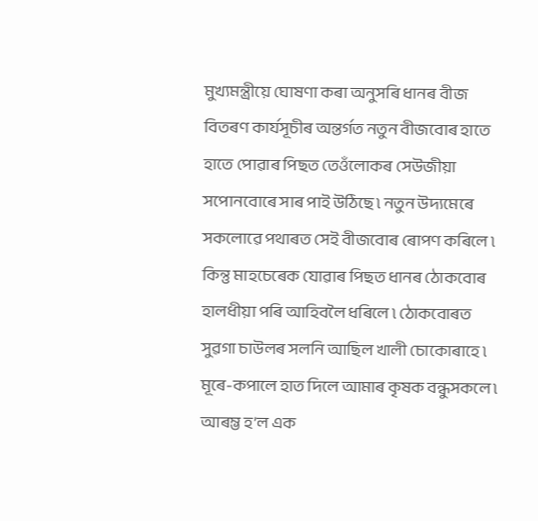মুখ্যমন্ত্ৰীয়ে ঘোষণা কৰা অনুসৰি ধানৰ বীজ বিতৰণ কাৰ্যসূচীৰ অন্তৰ্গত নতুন বীজবোৰ হাতে হাতে পোৱাৰ পিছত তেওঁলোকৰ সেউজীয়া সপোনবোৰে সাৰ পাই উঠিছে ৷ নতুন উদ্যমেৰে সকলোৱে পথাৰত সেই বীজবোৰ ৰোপণ কৰিলে ৷ কিন্তু মাহচেৰেক যোৱাৰ পিছত ধানৰ ঠোকবোৰ হালধীয়া পৰি আহিবলৈ ধৰিলে ৷ ঠোকবোৰত সুৱগা চাউলৰ সলনি আছিল খালী চোকোৰাহে ৷ মূৰে-কপালে হাত দিলে আমাৰ কৃষক বন্ধুসকলে ৷ আৰম্ভ হ’ল এক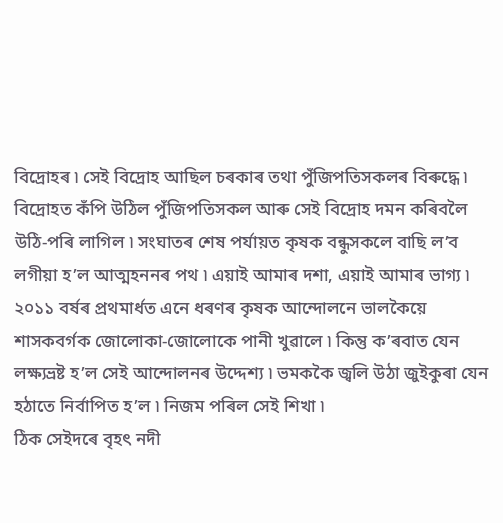বিদ্ৰোহৰ ৷ সেই বিদ্ৰোহ আছিল চৰকাৰ তথা পুঁজিপতিসকলৰ বিৰুদ্ধে ৷ বিদ্ৰোহত কঁপি উঠিল পুঁজিপতিসকল আৰু সেই বিদ্ৰোহ দমন কৰিবলৈ উঠি-পৰি লাগিল ৷ সংঘাতৰ শেষ পৰ্যায়ত কৃষক বন্ধুসকলে বাছি ল’ব লগীয়া হ’ল আত্মহননৰ পথ ৷ এয়াই আমাৰ দশা, এয়াই আমাৰ ভাগ্য ৷ ২০১১ বৰ্ষৰ প্ৰথমাৰ্ধত এনে ধৰণৰ কৃষক আন্দোলনে ভালকৈয়ে শাসকবৰ্গক জোলোকা-জোলোকে পানী খুৱালে ৷ কিন্তু ক’ৰবাত যেন লক্ষ্যভ্ৰষ্ট হ’ল সেই আন্দোলনৰ উদ্দেশ্য ৷ ভমককৈ জ্বলি উঠা জুইকুৰা যেন হঠাতে নিৰ্বাপিত হ’ল ৷ নিজম পৰিল সেই শিখা ৷
ঠিক সেইদৰে বৃহৎ নদী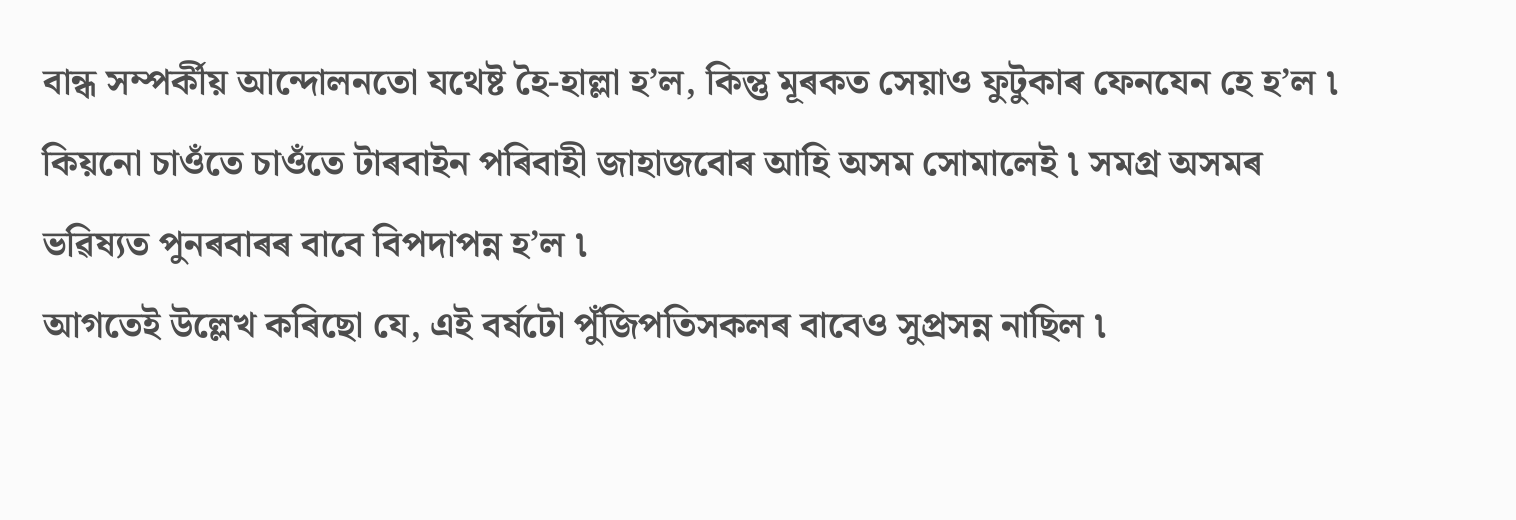বান্ধ সম্পৰ্কীয় আন্দোলনতো যথেষ্ট হৈ-হাল্লা হ’ল, কিন্তু মূৰকত সেয়াও ফুটুকাৰ ফেনযেন হে হ’ল ৷ কিয়নো চাওঁতে চাওঁতে টাৰবাইন পৰিবাহী জাহাজবোৰ আহি অসম সোমালেই ৷ সমগ্ৰ অসমৰ ভৱিষ্যত পুনৰবাৰৰ বাবে বিপদাপন্ন হ’ল ৷
আগতেই উল্লেখ কৰিছো যে, এই বৰ্ষটো পুঁজিপতিসকলৰ বাবেও সুপ্ৰসন্ন নাছিল ৷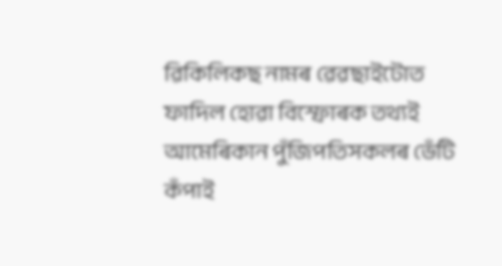ৱিকিলিকছ নামৰ ৱেৱছাইটোত ফাদিল হোৱা বিস্ফোৰক তথ্যই আমেৰিকান পুঁজিপতিসকলৰ ভেঁটি কঁপাই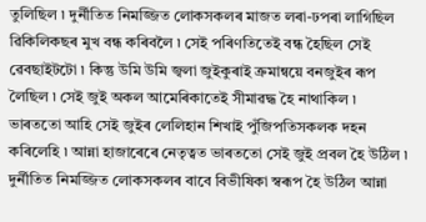তুলিছিল ৷ দুৰ্নীতিত নিমজ্জিত লোকসকলৰ মাজত লৰা-ঢপৰা লাগিছিল ৱিকিলিকছৰ মুখ বন্ধ কৰিবলৈ ৷ সেই পৰিণতিতেই বন্ধ হৈছিল সেই ৱেবছাইটটো ৷ কিন্তু উমি উমি জ্বলা জুইকুৰাই ক্ৰমান্বয়ে বনজুইৰ ৰূপ লৈছিল ৷ সেই জুই অকল আমেৰিকাতেই সীমাৱদ্ধ হৈ নাথাকিল ৷ ভাৰততো আহি সেই জুইৰ লেলিহান শিখাই পুঁজিপতিসকলক দহন কৰিলেহি ৷ আন্না হাজাৰেৰে নেতৃত্বত ভাৰততো সেই জুই প্ৰবল হৈ উঠিল ৷ দুৰ্নীতিত নিমজ্জিত লোকসকলৰ বাবে বিভীষিকা স্বৰূপ হৈ উঠিল আন্না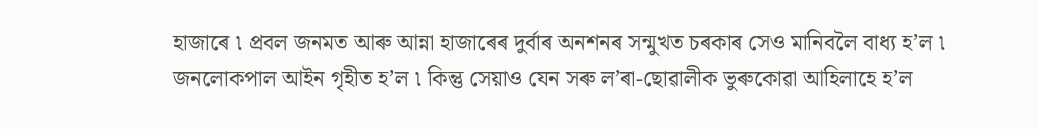হাজাৰে ৷ প্ৰবল জনমত আৰু আন্না হাজাৰেৰ দুৰ্বাৰ অনশনৰ সন্মুখত চৰকাৰ সেও মানিবলৈ বাধ্য হ’ল ৷ জনলোকপাল আইন গৃহীত হ’ল ৷ কিন্তু সেয়াও যেন সৰু ল’ৰা-ছোৱালীক ভুৰুকোৱা আহিলাহে হ’ল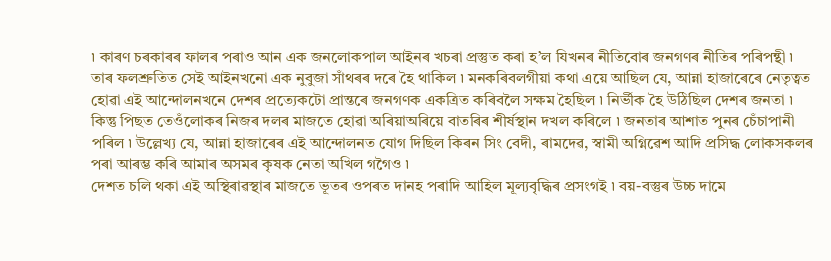৷ কাৰণ চৰকাৰৰ ফালৰ পৰাও আন এক জনলোকপাল আইনৰ খচৰা প্ৰস্তুত কৰা হ’ল যিখনৰ নীতিবোৰ জনগণৰ নীতিৰ পৰিপন্থী ৷ তাৰ ফলশ্ৰুতিত সেই আইনখনো এক নুবুজা সাঁথৰৰ দৰে হৈ থাকিল ৷ মনকৰিবলগীয়া কথা এয়ে আছিল যে, আন্না হাজাৰেৰে নেতৃত্বত হোৱা এই আন্দোলনখনে দেশৰ প্ৰত্যেকটো প্ৰান্তৰে জনগণক একত্ৰিত কৰিবলৈ সক্ষম হৈছিল ৷ নিৰ্ভীক হৈ উঠিছিল দেশৰ জনতা ৷ কিন্তু পিছত তেওঁলোকৰ নিজৰ দলৰ মাজতে হোৱা অৰিয়াঅৰিয়ে বাতৰিৰ শীৰ্ষস্থান দখল কৰিলে ৷ জনতাৰ আশাত পুনৰ চেঁচাপানী পৰিল ৷ উল্লেখ্য যে, আন্না হাজাৰেৰ এই আন্দোলনত যোগ দিছিল কিৰন সিং বেদী, ৰামদেৱ, স্বামী অগ্নিৱেশ আদি প্ৰসিদ্ধ লোকসকলৰ পৰা আৰম্ভ কৰি আমাৰ অসমৰ কৃষক নেতা অখিল গগৈও ৷
দেশত চলি থকা এই অস্থিৰাৱস্থাৰ মাজতে ভূতৰ ওপৰত দানহ পৰাদি আহিল মূল্যবৃদ্ধিৰ প্ৰসংগই ৷ বয়-বস্তুৰ উচ্চ দামে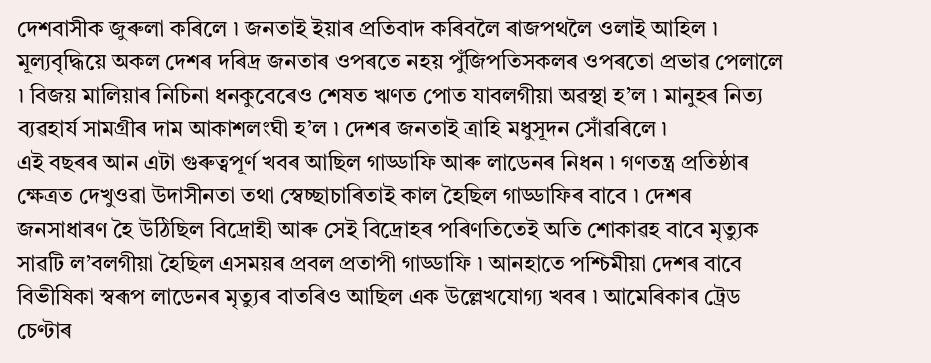দেশবাসীক জুৰুলা কৰিলে ৷ জনতাই ইয়াৰ প্ৰতিবাদ কৰিবলৈ ৰাজপথলৈ ওলাই আহিল ৷ মূল্যবৃদ্ধিয়ে অকল দেশৰ দৰিদ্ৰ জনতাৰ ওপৰতে নহয় পুঁজিপতিসকলৰ ওপৰতো প্ৰভাৱ পেলালে ৷ বিজয় মালিয়াৰ নিচিনা ধনকুবেৰেও শেষত ঋণত পোত যাবলগীয়া অৱস্থা হ’ল ৷ মানুহৰ নিত্য ব্যৱহাৰ্য সামগ্ৰীৰ দাম আকাশলংঘী হ’ল ৷ দেশৰ জনতাই ত্ৰাহি মধুসূদন সোঁৱৰিলে ৷
এই বছৰৰ আন এটা গুৰুত্বপূৰ্ণ খবৰ আছিল গাড্ডাফি আৰু লাডেনৰ নিধন ৷ গণতন্ত্ৰ প্ৰতিষ্ঠাৰ ক্ষেত্ৰত দেখুওৱা উদাসীনতা তথা স্বেচ্ছাচাৰিতাই কাল হৈছিল গাড্ডাফিৰ বাবে ৷ দেশৰ জনসাধাৰণ হৈ উঠিছিল বিদ্ৰোহী আৰু সেই বিদ্ৰোহৰ পৰিণতিতেই অতি শোকাৱহ বাবে মৃত্যুক সাৱটি ল’বলগীয়া হৈছিল এসময়ৰ প্ৰবল প্ৰতাপী গাড্ডাফি ৷ আনহাতে পশ্চিমীয়া দেশৰ বাবে বিভীষিকা স্বৰূপ লাডেনৰ মৃত্যুৰ বাতৰিও আছিল এক উল্লেখযোগ্য খবৰ ৷ আমেৰিকাৰ ট্ৰেড চেণ্টাৰ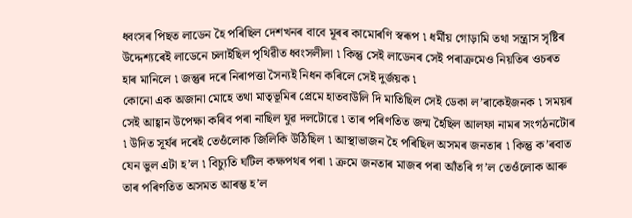ধ্বংসৰ পিছত লাডেন হৈ পৰিছিল দেশখনৰ বাবে মূৰৰ কামোৰণি স্বৰূপ ৷ ধৰ্মীয় গোড়ামি তথা সন্ত্ৰাস সৃষ্টিৰ উদ্দেশ্যৰেই লাডেনে চলাইছিল পৃথিৱীত ধ্বংসলীলা ৷ কিন্তু সেই লাডেনৰ সেই পৰাক্ৰমেও নিয়তিৰ ওচৰত হাৰ মানিলে ৷ জন্তুৰ দৰে নিৰাপত্তা সৈন্যই নিধন কৰিলে সেই দুৰ্জয়ক ৷
কোনো এক অজানা মোহে তথা মাতৃভূমিৰ প্ৰেমে হাতবাউলি দি মাতিছিল সেই ডেকা ল’ৰাকেইজনক ৷ সময়ৰ সেই আহ্বান উপেক্ষা কৰিব পৰা নাছিল যুৱ দলটোৱে ৷ তাৰ পৰিণতিত জন্ম হৈছিল আলফা নামৰ সংগঠনটোৰ ৷ উদিত সূৰ্যৰ দৰেই তেওঁলোক জিলিকি উঠিছিল ৷ আস্থাভাজন হৈ পৰিছিল অসমৰ জনতাৰ ৷ কিন্তু ক’ৰবাত যেন ভুল এটা হ’ল ৷ বিচ্যুতি ঘটিল কক্ষপথৰ পৰা ৷ ক্ৰমে জনতাৰ মাজৰ পৰা আঁতৰি গ’ল তেওঁলোক আৰু তাৰ পৰিণতিত অসমত আৰম্ভ হ’ল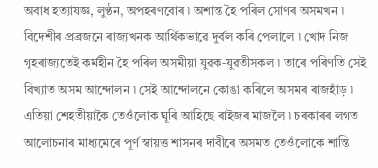অবাধ হত্যাযজ্ঞ, লুণ্ঠন, অপহৰণবোৰ ৷ অশান্ত হৈ পৰিল সোণৰ অসমখন ৷ বিদেশীৰ প্ৰব্ৰজনে ৰাজ্যখনক আৰ্থিকভাৱে দুৰ্বল কৰি পেলালে ৷ খোদ নিজ গৃহৰাজ্যতেই কৰ্মহীন হৈ পৰিল অসমীয়া যুৱক-যুৱতীসকল ৷ তাৰে পৰিণতি সেই বিখ্যাত অসম আন্দোলন ৷ সেই আন্দোলনে কোঙা কৰিলে অসমৰ ৰাজহাঁড় ৷ এতিয়া শেহতীয়াকৈ তেওঁলোক ঘূৰি আহিছে ৰাইজৰ মাজলৈ ৷ চৰকাৰৰ লগত আলোচনাৰ মাধ্যমেৰে পূৰ্ণ স্বায়ত্ত শাসনৰ দাবীৰে অসমত তেওঁলোকে শান্তি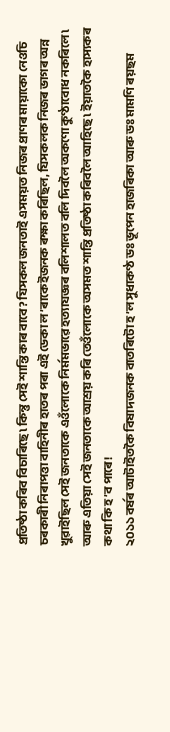প্ৰতিষ্ঠা কৰিব বিচাৰিছে ৷ কিন্তু সেই শান্তি কাৰ বাবে? যিসকল জনতাই এসময়ত নিজৰ প্ৰাণৰ মায়াকো নেওচি চৰকাৰী নিৰাপত্তা বাহিনীৰ হাতৰ পৰা এই ডেকা ল’ৰাকেইজনক ৰক্ষা কৰিছিল, যিসকলক নিজৰ ভাগৰ অন্ন খুৱাইছিল সেই জনতাকে এওঁলোকে নিৰ্মমভাৱে হত্যাযজ্ঞৰ বলিশালত বলি দিবলৈ অকণো কুণ্ঠাবোধ নকৰিলে ৷ আৰু এতিয়া সেই জনতাকে আশ্ৰয় কৰি তেওঁলোকে অসমত শান্তি প্ৰতিষ্ঠা কৰিবলৈ আহিছে ৷ ইয়াতকৈ হাস্যকৰ কথা কি হ’ব পাৰে!
২০১১ বৰ্ষৰ আটাইতকৈ বিষাদজনক বাতৰিটো হ’ল সুধাকণ্ঠ ডঃ ভূপেন হাজৰিকা আৰু ডঃ মামণি ৰয়ছম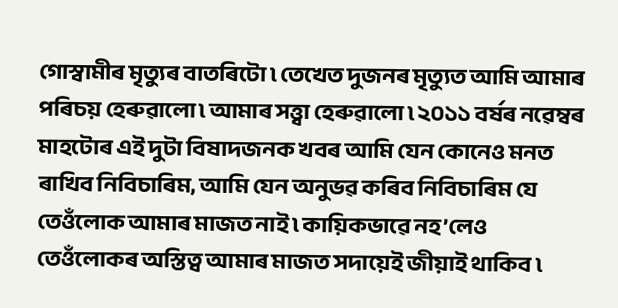গোস্বামীৰ মৃত্যুৰ বাতৰিটো ৷ তেখেত দুজনৰ মৃত্যুত আমি আমাৰ পৰিচয় হেৰুৱালো ৷ আমাৰ সত্ত্বা হেৰুৱালো ৷ ২০১১ বৰ্ষৰ নৱেম্বৰ মাহটোৰ এই দুটা বিষাদজনক খবৰ আমি যেন কোনেও মনত ৰাখিব নিবিচাৰিম, আমি যেন অনুভৱ কৰিব নিবিচাৰিম যে তেওঁলোক আমাৰ মাজত নাই ৷ কায়িকভাৱে নহ’লেও তেওঁলোকৰ অস্তিত্ব আমাৰ মাজত সদায়েই জীয়াই থাকিব ৷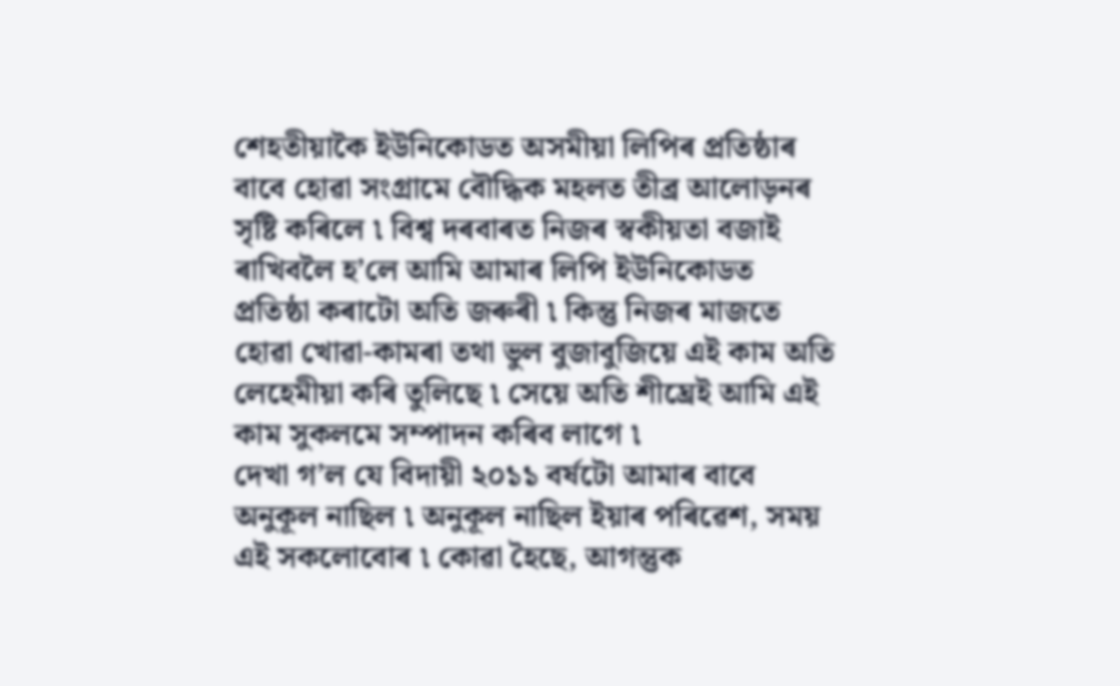শেহতীয়াকৈ ইউনিকোডত অসমীয়া লিপিৰ প্ৰতিষ্ঠাৰ বাবে হোৱা সংগ্ৰামে বৌদ্ধিক মহলত তীব্ৰ আলোড়নৰ সৃষ্টি কৰিলে ৷ বিশ্ব দৰবাৰত নিজৰ স্বকীয়তা বজাই ৰাখিবলৈ হ’লে আমি আমাৰ লিপি ইউনিকোডত প্ৰতিষ্ঠা কৰাটো অতি জৰুৰী ৷ কিন্তু নিজৰ মাজতে হোৱা খোৱা-কামৰা তথা ভুল বুজাবুজিয়ে এই কাম অতি লেহেমীয়া কৰি তুলিছে ৷ সেয়ে অতি শীঘ্ৰেই আমি এই কাম সুকলমে সম্পাদন কৰিব লাগে ৷
দেখা গ’ল যে বিদায়ী ২০১১ বৰ্ষটো আমাৰ বাবে অনুকূল নাছিল ৷ অনুকূল নাছিল ইয়াৰ পৰিৱেশ, সময় এই সকলোবোৰ ৷ কোৱা হৈছে, আগন্তুক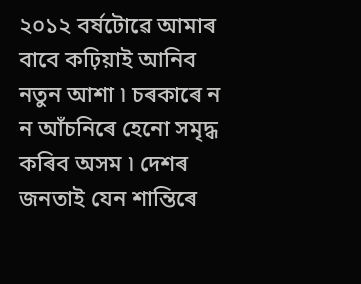২০১২ বৰ্ষটোৱে আমাৰ বাবে কঢ়িয়াই আনিব নতুন আশা ৷ চৰকাৰে ন ন আঁচনিৰে হেনো সমৃদ্ধ কৰিব অসম ৷ দেশৰ জনতাই যেন শান্তিৰে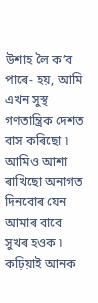উশাহ লৈ ক’ব পাৰে- হয়, আমি এখন সুস্থ গণতান্ত্ৰিক দেশত বাস কৰিছো ৷ আমিও আশা ৰাখিছো অনাগত দিনবোৰ যেন আমাৰ বাবে সুখৰ হওক ৷ কঢ়িয়াই আনক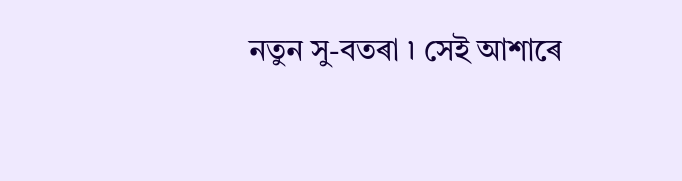নতুন সু-বতৰা ৷ সেই আশাৰে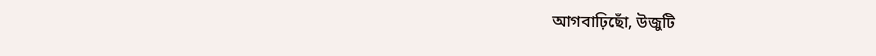আগবাঢ়িছোঁ, উজুটি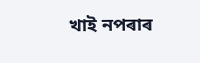খাই নপৰাৰ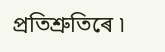প্ৰতিশ্ৰুতিৰে ৷